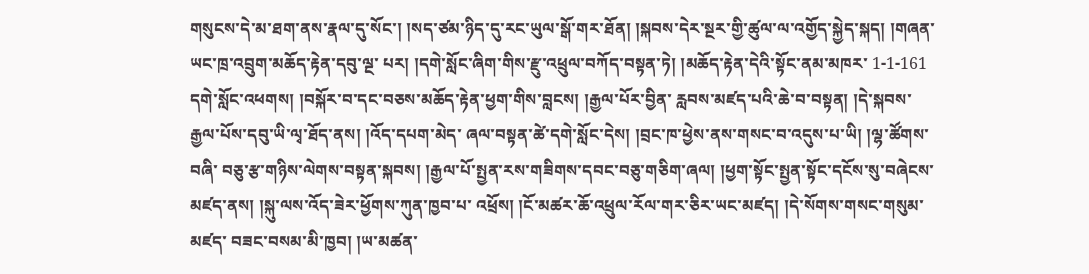གསུངས་དེ་མ་ཐག་ནས་རྣལ་དུ་སོང་། །སད་ཙམ་ཉིད་དུ་རང་ཡུལ་སྒོ་གར་ཐོན། །སྐབས་དེར་སྔར་གྱི་ཚུལ་ལ་འགྱོད་སྐྱེད་སྐད། །གཞན་ཡང་ཁྲ་འབྲུག་མཆོད་རྟེན་དབུ་ལྔ་ པར། །དགེ་སློང་ཞིག་གིས་རྫུ་འཕྲུལ་བཀོད་བསྟན་ཏེ། །མཆོད་རྟེན་དེའི་སྟོང་ནམ་མཁར་ 1-1-161 དགེ་སློང་འཕགས། །བསྐོར་བ་དང་བཅས་མཆོད་རྟེན་ཕྱག་གིས་བླངས། །རྒྱལ་པོར་བྱིན་ རླབས་མཛད་པའི་ཆེ་བ་བསྟན། །དེ་སྐབས་རྒྱལ་པོས་དབུ་ཡི་ལྭ་ཐོད་ནས། །འོད་དཔག་མེད་ ཞལ་བསྟན་ཚེ་དགེ་སློང་དེས། །བྲང་ཁ་ཕྱེས་ནས་གསང་བ་འདུས་པ་ཡི། །ལྷ་ཚོགས་བཞི་ བཅུ་རྩ་གཉིས་ལེགས་བསྟན་སྐབས། །རྒྱལ་པོ་སྤྱན་རས་གཟིགས་དབང་བཅུ་གཅིག་ཞལ། །ཕྱག་སྟོང་སྤྱན་སྟོང་དངོས་སུ་བཞེངས་མཛད་ནས། །སྐུ་ལས་འོད་ཟེར་ཕྱོགས་ཀུན་ཁྱབ་པ་ འཕྲོས། །ངོ་མཚར་ཆོ་འཕྲུལ་རོལ་གར་ཅིར་ཡང་མཛད། །དེ་སོགས་གསང་གསུམ་མཛད་ བཟང་བསམ་མི་ཁྱབ། །ཡ་མཚན་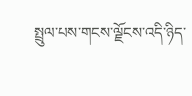སྤྲུལ་པས་གངས་ལྗོངས་འདི་ཉིད་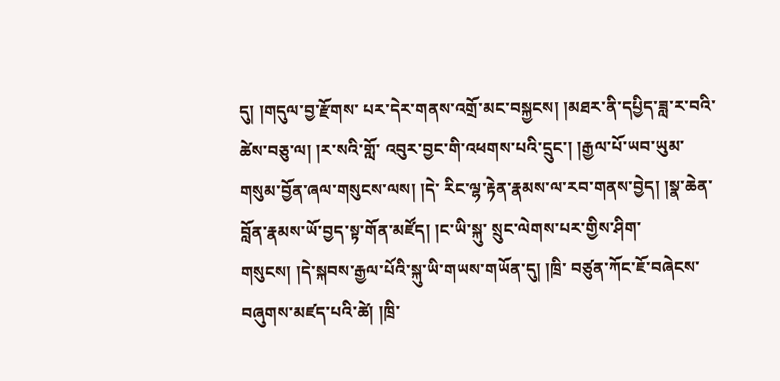དུ། །གདུལ་བྱ་རྫོགས་ པར་དེར་གནས་འགྲོ་མང་བསྐྱངས། །མཐར་ནི་དཔྱིད་ཟླ་ར་བའི་ཚེས་བཅུ་ལ། །ར་སའི་གློ་ འབུར་བྱང་གི་འཕགས་པའི་དྲུང་། །རྒྱལ་པོ་ཡབ་ཡུམ་གསུམ་བྱོན་ཞལ་གསུངས་ལས། །དེ་ རིང་ལྷ་རྟེན་རྣམས་ལ་རབ་གནས་བྱེད། །སྣ་ཆེན་བློན་རྣམས་ཡོ་བྱད་སྟ་གོན་མཛོད། །ང་ཡི་སྐུ་ སྲུང་ལེགས་པར་གྱིས་ཤིག་གསུངས། །དེ་སྐབས་རྒྱལ་པོའི་སྐུ་ཡི་གཡས་གཡོན་དུ། །ཁྲི་ བཙུན་ཀོང་ཇོ་བཞེངས་བཞུགས་མཛད་པའི་ཚེ། །ཁྲི་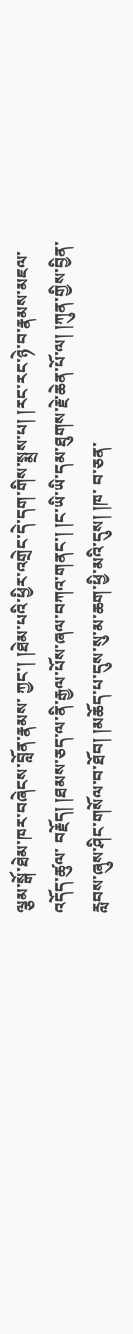ལྕམ་སྒོ་ཐེམ་ཁར་བཞེངས་བློན་རྣམས་ ཀྱང་། །ཐེམ་པའི་ཕྱིར་འགྲེང་དེ་དག་གིས་སྨྲས་པ། །རང་རང་ཉེ་བ་རྣམས་མཇལ་འདོད་ཚུལ་ བརྗོད། །ཐམས་ཅད་ལ་ནི་རྒྱལ་པོས་ཞལ་བཀའ་གནང་། །ང་ཡི་ཡི་དམ་ཐུགས་རྗེ་ཆེན་པོ་ལ། །ཀུན་གྱིས་བྱིན་རླབས་ཞུས་ཤིང་གསོལ་བ་ཐོབ། །མཆོད་པ་དུས་སུ་མ་ཆག་ཕྱི་མའི་དུས། །ཁ་ བ་ཅན་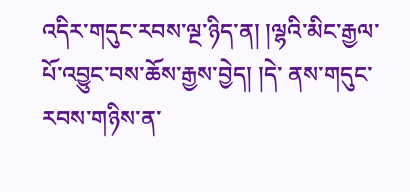འདིར་གདུང་རབས་ལྔ་ཉིད་ན། །ལྷའི་མིང་རྒྱལ་པོ་འབྱུང་བས་ཆོས་རྒྱས་བྱེད། །དེ་ ནས་གདུང་རབས་གཉིས་ན་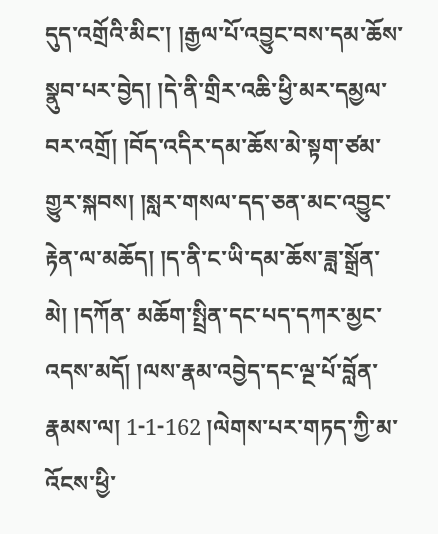དུད་འགྲོའི་མིང་། །རྒྱལ་པོ་འབྱུང་བས་དམ་ཆོས་སྣུབ་པར་བྱེད། །དེ་ནི་གྲིར་འཆི་ཕྱི་མར་དམྱལ་བར་འགྲོ། །བོད་འདིར་དམ་ཆོས་མེ་སྟག་ཙམ་གྱུར་སྐབས། །སླར་གསལ་དད་ཅན་མང་འབྱུང་རྟེན་ལ་མཆོད། །ད་ནི་ང་ཡི་དམ་ཆོས་ཟླ་སྒྲོན་མེ། །དཀོན་ མཆོག་སྤྲིན་དང་པད་དཀར་མྱང་འདས་མདོ། །ལས་རྣམ་འབྱེད་དང་ལྔ་པོ་བློན་རྣམས་ལ། 1-1-162 །ལེགས་པར་གཏད་ཀྱི་མ་འོངས་ཕྱི་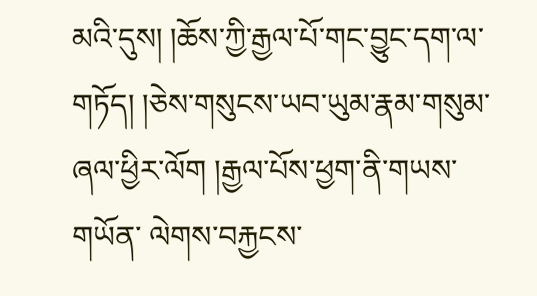མའི་དུས། །ཆོས་ཀྱི་རྒྱལ་པོ་གང་བྱུང་དག་ལ་གཏོད། །ཅེས་གསུངས་ཡབ་ཡུམ་རྣམ་གསུམ་ཞལ་ཕྱིར་ལོག །རྒྱལ་པོས་ཕྱག་ནི་གཡས་གཡོན་ ལེགས་བརྐྱངས་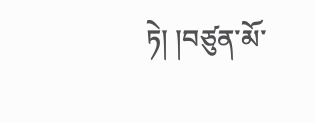ཏེ། །བཙུན་མོ་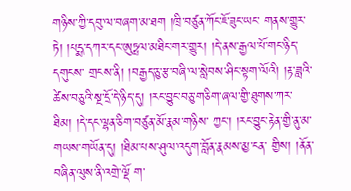གཉིས་ཀྱི་དབུ་ལ་བཞག་མ་ཐག །ཁྲི་བཙུན་ཀོང་ཇོ་ཟུང་ཡང་ གནས་གྱུར་ཏེ། །པདྨ་དཀར་དང་ཨུཏྤལ་མཐིང་གར་གྱུར། །དེ་ནས་རྒྱལ་པོ་གང་ཉིད་དགུངས་ གྲངས་ནི། །བརྒྱད་ཅུ་རྩ་བཞི་ལ་སླེབས་ཤིང་སྟག་ལོའི། །རྟ་ཟླའི་ཚེས་བཅུའི་སྔ་དྲོ་དེ་ཉིད་དུ། །རང་བྱུང་བཅུ་གཅིག་ཞལ་གྱི་ཐུགས་ཀར་ཐིམ། །དེ་དང་ལྷན་ཅིག་བཙུན་མོ་རྣམ་གཉིས་ ཀྱང་། །རང་བྱུང་རྟེན་གྱི་ནུ་མ་གཡས་གཡོན་དུ། །ཐིམ་པས་ཤུལ་འདུག་བློན་རྣམས་མྱ་ངན་ གྱིས། །ནོན་བཞིན་ལུས་ནི་འགྲེ་ལྡོ ག་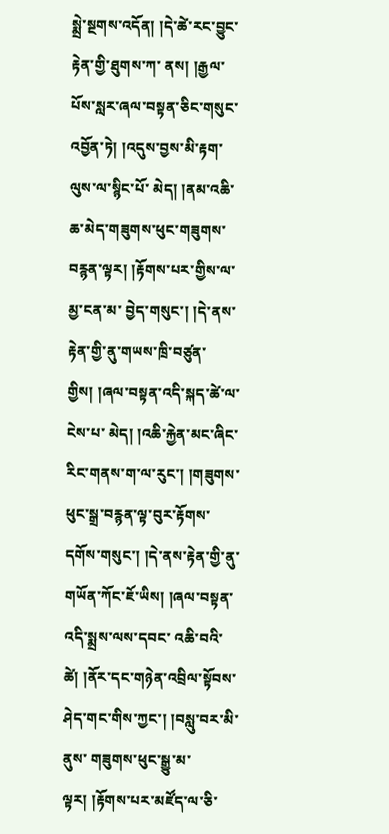སྨྲེ་སྔགས་འདོན། །དེ་ཚེ་རང་བྱུང་རྟེན་གྱི་ཐུགས་ཀ་ ནས། །རྒྱལ་པོས་སླར་ཞལ་བསྟན་ཅིང་གསུང་འབྱོན་ཏེ། །འདུས་བྱས་མི་རྟག་ལུས་ལ་སྙིང་པོ་ མེད། །ནམ་འཆི་ཆ་མེད་གཟུགས་ཕུང་གཟུགས་བརྙན་ལྟར། །རྟོགས་པར་གྱིས་ལ་མྱ་ངན་མ་ བྱེད་གསུང་། །དེ་ནས་རྟེན་གྱི་ནུ་གཡས་ཁྲི་བཙུན་གྱིས། །ཞལ་བསྟན་འདི་སྐད་ཚེ་ལ་ངེས་པ་ མེད། །འཆི་རྐྱེན་མང་ཞིང་རིང་གནས་ག་ལ་རུང་། །གཟུགས་ཕུང་སྒྲ་བརྙན་ལྟ་བུར་རྟོགས་ དགོས་གསུང་། །དེ་ནས་རྟེན་གྱི་ནུ་གཡོན་ཀོང་ཇོ་ཡིས། །ཞལ་བསྟན་འདི་སྨྲས་ལས་དབང་ འཆི་བའི་ཚེ། །ནོར་དང་གཉེན་འབྲིལ་སྟོབས་ཤེད་གང་གིས་ཀྱང་། །བསླུ་བར་མི་ནུས་ གཟུགས་ཕུང་སྒྱུ་མ་ལྟར། །རྟོགས་པར་མཛོད་ལ་ཅི་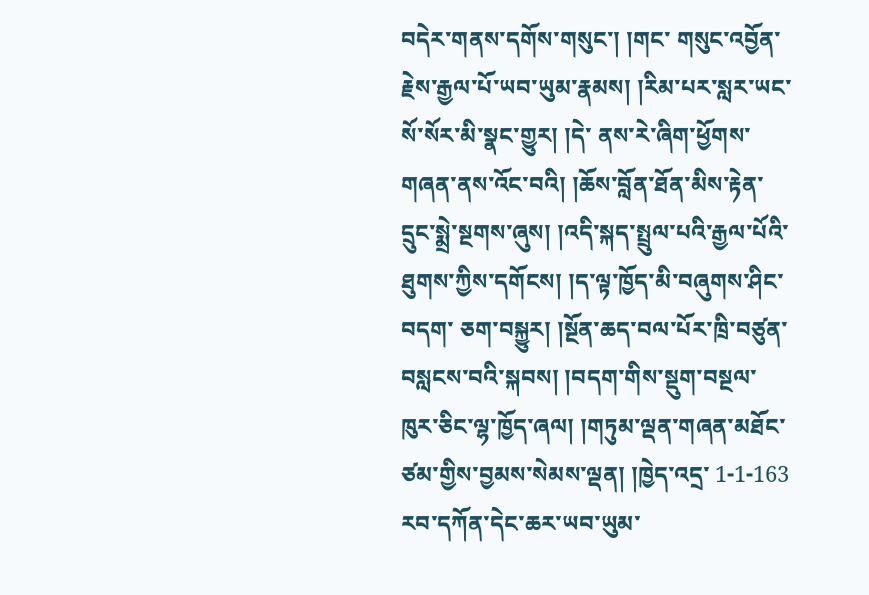བདེར་གནས་དགོས་གསུང་། །གང་ གསུང་འབྱོན་རྗེས་རྒྱལ་པོ་ཡབ་ཡུམ་རྣམས། །རིམ་པར་སླར་ཡང་སོ་སོར་མི་སྣང་གྱུར། །དེ་ ནས་རེ་ཞིག་ཕྱོགས་གཞན་ནས་འོང་བའི། །ཆོས་བློན་ཐོན་མིས་རྟེན་དྲུང་སྨྲེ་སྔགས་ཞུས། །འདི་སྐད་སྤྲུལ་པའི་རྒྱལ་པོའི་ཐུགས་ཀྱིས་དགོངས། །ད་ལྟ་ཁྱོད་མི་བཞུགས་ཤིང་བདག་ ཅག་བསྐྱུར། །སྔོན་ཆད་བལ་པོར་ཁྲི་བཙུན་བསླངས་བའི་སྐབས། །བདག་གིས་སྡུག་བསྔལ་ ཁུར་ཅིང་ལྷ་ཁྱོད་ཞལ། །གཏུམ་ལྡན་གཞན་མཐོང་ཙམ་གྱིས་བྱམས་སེམས་ལྡན། །ཁྱེད་འདྲ་ 1-1-163 རབ་དཀོན་དེང་ཆར་ཡབ་ཡུམ་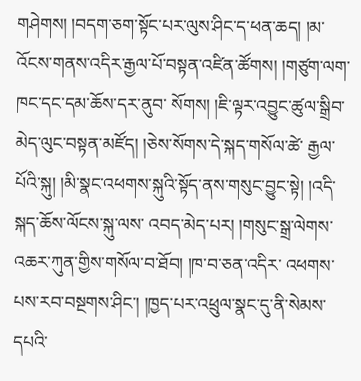གཤེགས། །བདག་ཅག་སྟོང་པར་ལུས་ཤིང་ད་ཕན་ཆད། །མ་ འོངས་གནས་འདིར་རྒྱལ་པོ་བསྟན་འཛིན་ཚོགས། །གཙུག་ལག་ཁང་དང་དམ་ཆོས་དར་ནུབ་ སོགས། །ཇི་ལྟར་འབྱུང་ཚུལ་སྒྲིབ་མེད་ལུང་བསྟན་མཛོད། །ཅེས་སོགས་དེ་སྐད་གསོལ་ཚེ་ རྒྱལ་པོའི་སྐུ། །མི་སྣང་འཕགས་སྐུའི་སྟོད་ནས་གསུང་བྱུང་སྟེ། །འདི་སྐད་ཆོས་ལོངས་སྐུ་ལས་ འབད་མེད་པར། །གསུང་སྒྲ་ལེགས་འཆར་ཀུན་གྱིས་གསོལ་བ་ཐོབ། །ཁ་བ་ཅན་འདིར་ འཕགས་པས་རབ་བསྔགས་ཤིང་། །ཁྱད་པར་འཕྲུལ་སྣང་དུ་ནི་སེམས་དཔའི་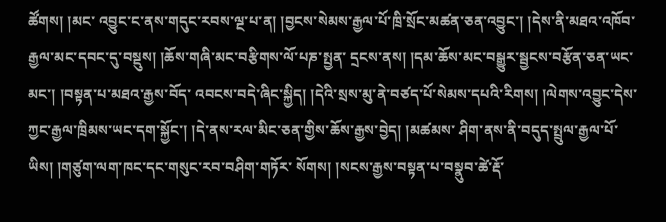ཚོགས། །མང་ འབྱུང་ང་ནས་གདུང་རབས་ལྔ་པ་ན། །བྱངས་སེམས་རྒྱལ་པོ་ཁྲི་སྲོང་མཚན་ཅན་འབྱུང་། །དེས་ནི་མཐའ་འཁོབ་རྒྱལ་མང་དབང་དུ་བསྡུས། །ཆོས་གཞི་མང་བརྩིགས་ལོ་པཎ་སྤྱན་ དྲངས་ནས། །དམ་ཆོས་མང་བསྒྱུར་སྦྱངས་བརྩོན་ཅན་ཡང་མང་། །བསྟན་པ་མཐའ་རྒྱས་བོད་ འབངས་བདེ་ཞིང་སྐྱིད། །དེའི་སྲས་མུ་ནེ་བཙད་པོ་སེམས་དཔའི་རིགས། །ལེགས་འབྱུང་དེས་ ཀྱང་རྒྱལ་ཁྲིམས་ཡང་དག་སྐྱོང་། །དེ་ནས་རལ་མིང་ཅན་གྱིས་ཆོས་རྒྱས་བྱེད། །མཚམས་ ཤིག་ནས་ནི་བདུད་སྤྲུལ་རྒྱལ་པོ་ཡིས། །གཙུག་ལག་ཁང་དང་གསུང་རབ་བཤིག་གཏོར་ སོགས། །སངས་རྒྱས་བསྟན་པ་བསྣུབ་ཚེ་རྡོ་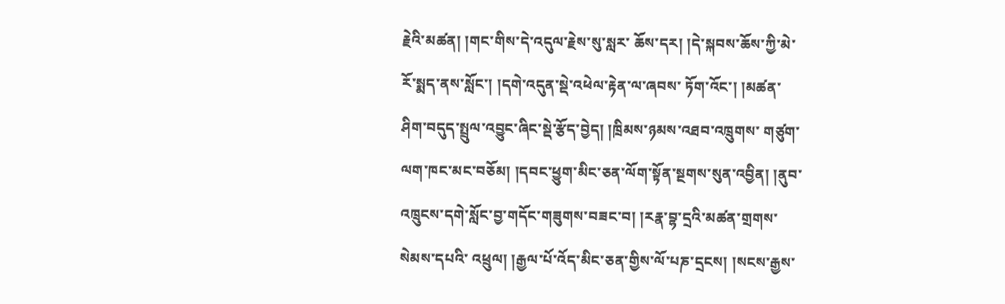རྗེའི་མཚན། །གང་གིས་དེ་འདུལ་རྗེས་སུ་སླར་ ཆོས་དར། །དེ་སྐབས་ཆོས་ཀྱི་མེ་རོ་སྨད་ནས་སློང་། །དགེ་འདུན་སྡེ་འཕེལ་རྟེན་ལ་ཞབས་ ཏོག་འོང་། །མཚན་ཤིག་བདུད་སྤྲུལ་འབྱུང་ཞིང་སྡེ་རྩོད་བྱེད། །ཁྲིམས་ཉམས་འཐབ་འཁྲུགས་ གཙུག་ལག་ཁང་མང་བཅོམ། །དབང་ཕྱུག་མིང་ཅན་ལོག་སྟོན་སྔགས་སུན་འབྱིན། །ནུབ་ འཁྲུངས་དགེ་སློང་བྱ་གདོང་གཟུགས་བཟང་བ། །རརྣ་བྷ་དྲའི་མཚན་གྲགས་སེམས་དཔའི་ འཕྲུལ། །རྒྱལ་པོ་འོད་མིང་ཅན་གྱིས་ལོ་པཎ་དྲངས། །སངས་རྒྱས་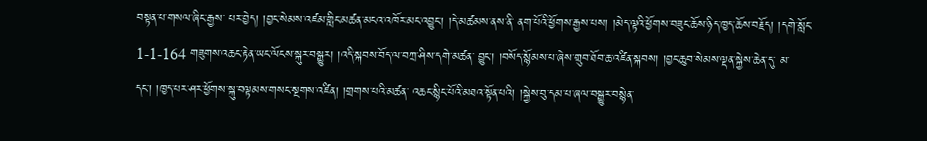བསྟན་པ་གསལ་ཞིང་རྒྱས་ པར་བྱེད། །བྱང་སེམས་འཛམ་གླིང་མཚན་མངའ་འཁོར་མང་འབྱུང་། །དེ་མཚམས་ནས་ནི་ ནག་པོའི་ཕྱོགས་རྒྱས་པས། །མེད་ལྟའི་ཕྱོགས་བཟུང་ཆོས་ཉིད་ཁྱད་ཆོས་བརྗོད། །དགེ་སློང་ 1-1-164 གཟུགས་འཆང་རྟེན་ཡང་ལོངས་སྐུར་བསྒྱུར། །འདི་སྐབས་བོད་ལ་བཀྲ་ཤིས་དགེ་མཚན་ བྱུང་། །བསོད་སྙོམས་པ་ཞེས་གྲུབ་ཐོབ་ཆ་འཛིན་སྐབས། །བྱང་ཆུབ་སེམས་ལྡན་སྐྱེས་ཆེན་དུ་ མ་དང་། །ཁྱད་པར་ཤར་ཕྱོགས་སྐུ་བལྟམས་གསང་སྔགས་འཛིན། །གྲགས་པའི་མཚན་ འཆང་སྙིང་པོའི་མཐའ་སྟོན་པའི། །སྐྱེས་བུ་དམ་པ་ཞལ་བསྒྱུར་བསྙེན་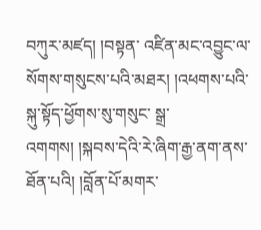བཀུར་མཛད། །བསྟན་ འཛིན་མང་འབྱུང་ལ་སོགས་གསུངས་པའི་མཐར། །འཕགས་པའི་སྐུ་སྟོད་ཕྱོགས་སུ་གསུང་ སྒྲ་འགགས། །སྐབས་དེའི་རེ་ཞིག་རྒྱ་ནག་ནས་ཐོན་པའི། །བློན་པོ་མགར་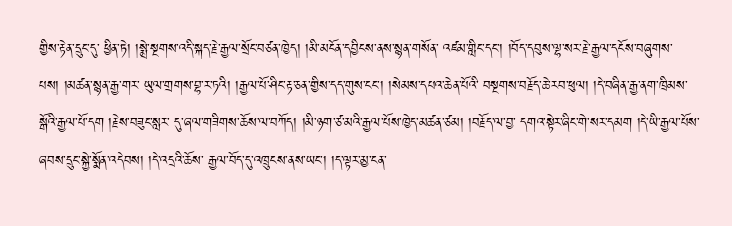གྱིས་རྟེན་དྲུང་དུ་ ཕྱིན་ཏེ། །སྨྲེ་སྔགས་འདི་སྐད་རྗེ་རྒྱལ་སྲོང་བཙན་ཁྱེད། །མི་མངོན་དབྱིངས་ནས་སྙན་གསོན་ འཛམ་གླིང་དང་། །བོད་དབུས་ལྷ་སར་རྗེ་རྒྱལ་དངོས་བཞུགས་པས། །མཚན་སྙན་རྒྱ་གར་ ཡུལ་གྲགས་བྷ་ར་ཏའི། །རྒྱལ་པོ་ཤིང་རྟ་ཅན་གྱིས་དད་གུས་ངང་། །སེམས་དཔའ་ཆེན་པོའི་ བསྔགས་བརྗོད་ཆེ་རབ་ཕུལ། །དེ་བཞིན་རྒྱ་ནག་ཁྲིམས་སྒོའི་རྒྱལ་པོ་དག །རྗེས་བཟུང་སླར་ དུ་ཞལ་གཟིགས་ཆོས་ལ་བཀོད། །མི་ཉག་ཙ་མའི་རྒྱལ་པོས་ཁྱེད་མཚན་ཙམ། །བརྗོད་ལ་བྱ་ དགའ་སྟེར་ཞིང་གེ་སར་དམག །དེ་ཡི་རྒྱལ་པོས་ཞབས་དྲུང་སྐྱེ་སྨོན་འདེབས། །དེ་འདྲའི་ཆོས་ རྒྱལ་བོད་དུ་འཁྲུངས་ནས་ཡང་། །ད་ལྟར་མྱ་ངན་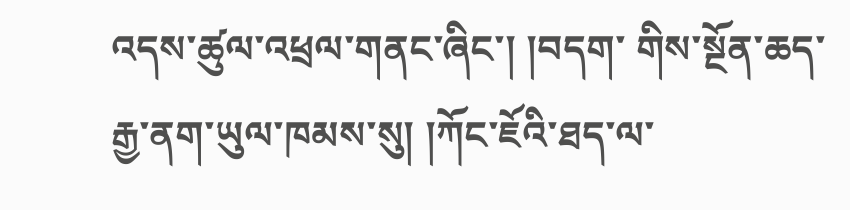འདས་ཚུལ་འཕྲལ་གནང་ཞིང་། །བདག་ གིས་སྔོན་ཆད་རྒྱ་ནག་ཡུལ་ཁམས་སུ། །ཀོང་ཇོའི་ཐད་ལ་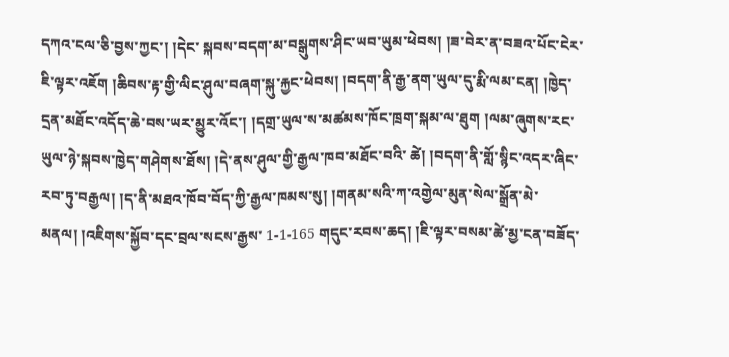དཀའ་ངལ་ཅི་བྱས་ཀྱང་། །དེང་ སྐབས་བདག་མ་བསྒུགས་ཤིང་ཡབ་ཡུམ་ཕེབས། །ཟ་བེར་ན་བཟའ་པོང་ངེར་ཇི་ལྟར་འཇོག །ཆིབས་རྟ་གྱི་ལིང་ཤུལ་བཞག་སྐུ་རྐྱང་ཕེབས། །བདག་ནི་རྒྱ་ནག་ཡུལ་དུ་རྨི་ལམ་ངན། །ཁྱེད་ དྲན་མཐོང་འདོད་ཆེ་བས་ཡར་མྱུར་འོང་། །དགྲ་ཡུལ་ས་མཚམས་ཁོང་ཁྲག་སྐམ་ལ་ཐུག །ལམ་ཞུགས་རང་ཡུལ་ཉེ་སྐབས་ཁྱེད་གཤེགས་ཐོས། །དེ་ནས་ཤུལ་གྱི་རྒྱལ་ཁབ་མཐོང་བའི་ ཚེ། །བདག་ནི་གློ་སྙིང་འདར་ཞིང་རབ་ཏུ་བརྒྱལ། །ད་ནི་མཐའ་ཁོབ་བོད་ཀྱི་རྒྱལ་ཁམས་སུ། །གནམ་སའི་ཀ་འགྱེལ་མུན་སེལ་སྒྲོན་མེ་མནལ། །འཇིགས་སྐྱོབ་དང་བྲལ་སངས་རྒྱས་ 1-1-165 གདུང་རབས་ཆད། །ཇི་ལྟར་བསམ་ཚེ་མྱ་ངན་བཟོད་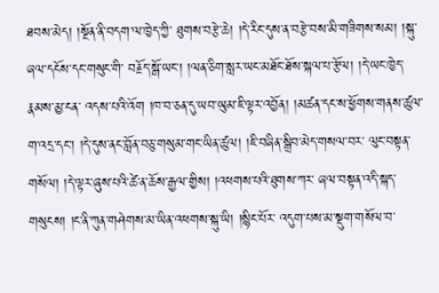ཐབས་མེད། །སྔོན་ནི་བདག་ལ་ཁྱེད་ཀྱི་ ཐུགས་བརྩེ་ཆེ། །དེ་རིང་དུས་ན་བརྩེ་བས་མི་གཟིགས་སམ། །སྐུ་ཞལ་དངོས་དང་གསུང་གི་ བརྗོད་སྒོ་ཡང་། །ལན་ཅིག་སླར་ཡང་མཐོང་ཐོས་སྐལ་པ་རྩོལ། །དེ་ཡང་ཁྱེད་རྣམས་མྱ་ངན་ འདས་པའི་འོག །ཁ་བ་ཅན་དུ་ཡབ་ཡུམ་ཇི་ལྟར་འབྱོན། །མཚན་དང་ས་ཕྱོགས་གནས་ཚུལ་ ག་འདྲ་དང་། །དེ་དུས་ནང་བློན་བཅུ་གསུམ་གང་ཡིན་ཚུལ། །ཇི་བཞིན་སྒྲིབ་མེད་གསལ་བར་ ལུང་བསྟན་གསོལ། །དེ་ལྟར་ཞུས་པའི་ཚེ་ན་ཆོས་རྒྱལ་གྱིས། །འཕགས་པའི་ཐུགས་ཀར་ ཞལ་བསྟན་འདི་སྐད་གསུངས། །ང་ནི་ཀུན་གཤེགས་མ་ཡིན་འཕགས་སྐུ་ཡི། །སྙིང་པོར་ འདུག་པས་མ་སྡུག་གསོལ་བ་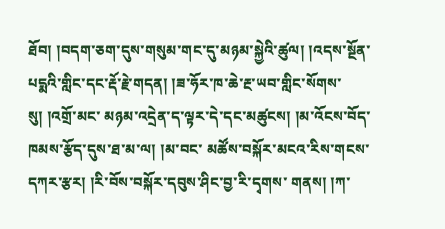ཐོབ། །བདག་ཅག་དུས་གསུམ་གང་དུ་མཉམ་སྐྱེའི་ཚུལ། །འདས་སྔོན་པདྨའི་གླིང་དང་རྡོ་རྗེ་གདན། །ཟ་ཧོར་ཁ་ཆེ་རྔ་ཡབ་གླིང་སོགས་སུ། །འགྲོ་མང་ མཉམ་འདྲེན་ད་ལྟར་དེ་དང་མཚུངས། །མ་འོངས་བོད་ཁམས་རྩོད་དུས་ཐ་མ་ལ། །མ་བང་ མཚོས་བསྐོར་མངའ་རིས་གངས་དཀར་རྩར། །རི་བོས་བསྐོར་དབུས་ཤིང་བྱ་རི་དྭགས་ གནས། །ཀ་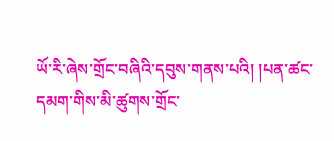ཡོ་རི་ཞེས་གྲོང་བཞིའི་དབུས་གནས་པའི། །པན་ཚང་དམག་གིས་མི་ཚུགས་གྲོང་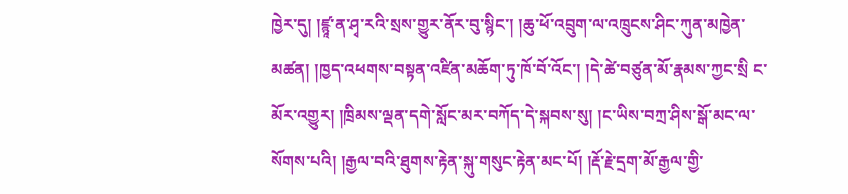ཁྱེར་དུ། །ཛྙཱ་ན་ཤྭ་རའི་སྲས་གྱུར་ནོར་བུ་སྙིང་། །ཆུ་ཕོ་འབྲུག་ལ་འཁྲུངས་ཤིང་ཀུན་མཁྱེན་ མཚན། །ཁྱད་འཕགས་བསྟན་འཛིན་མཆོག་ཏུ་ཁོ་བོ་འོང་། །དེ་ཚེ་བཙུན་མོ་རྣམས་ཀྱང་སྲི ང་ མོར་འགྱུར། །ཁྲིམས་ལྡན་དགེ་སློང་མར་བཀོད་དེ་སྐབས་སུ། །ང་ཡིས་བཀྲ་ཤིས་སྒོ་མང་ལ་ སོགས་པའི། །རྒྱལ་བའི་ཐུགས་རྟེན་སྐུ་གསུང་རྟེན་མང་པོ། །རྡོ་རྗེ་དྲག་མོ་རྒྱལ་གྱི་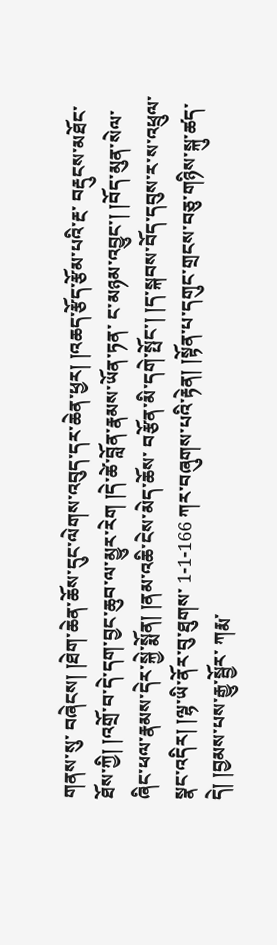གནས་སུ་ བཞེངས། །ཐེག་ཆེན་ཆོས་དུང་ལེགས་འབུད་དར་ཆེན་ཕྱར། །འཆད་རྩོད་རྩོམ་པའི་རྔ་ བརྡུངས་མཐོང་ཐོས་ཀྱི། །འགྲོ་བ་དེ་དག་བྱང་ཆུབ་ལ་མྱུར་རེག །དེ་ཚེ་བློན་རྣམས་ཡོན་ཏན་ ང་མཉམ་འབྱུང་། །བོད་མུན་སེལ་ཞིང་ཕལ་རྣམས་དེར་སྐྱེ་སྨོན། །ནམ་འཆི་ངེས་མེད་ཆོས་ བརྩོན་མི་དགེ་སྤོང་། །ད་སྐབས་བོད་དབུས་ར་ས་འཕྲུལ་སྣང་འདིར། །ལྷ་ཡི་ནོར་བུ་ཐུགས་ 1-1-166 ཀར་བཞུགས་པའི་རྟེན། །སྟོན་པ་དགུང་གྲངས་བཅུ་གཉིས་སྐུ་ཚད་དེ། །བྱམས་པས་རྒྱུ་སྦྱོར་ ཀརྨ་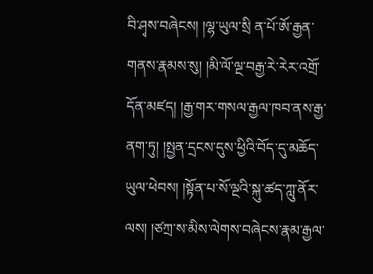བི་ཤྭས་བཞེངས། །ལྷ་ཡུལ་སྲི ན་པོ་ཨོ་རྒྱན་གནས་རྣམས་སུ། །མི་ལོ་ལྔ་བརྒྱ་རེ་རེར་འགྲོ་ དོན་མཛད། །རྒྱ་གར་གསལ་རྒྱལ་ཁབ་ནས་རྒྱ་ནག་ཏུ། །སྤྱན་དྲངས་དུས་ཕྱིའི་བོད་དུ་མཆོད་ ཡུལ་ཕེབས། །སྟོན་པ་སོ་ལྔའི་སྐུ་ཚད་ཀླུ་ནོར་ལས། །ཙཀྲ་ས་མིས་ལེགས་བཞེངས་རྣམ་རྒྱལ་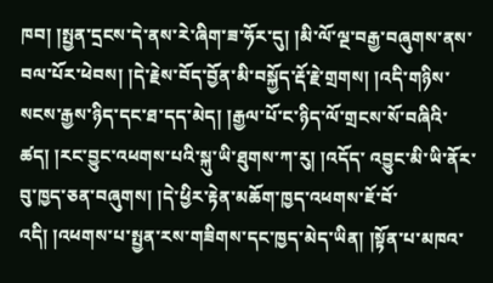ཁབ། །སྤྱན་དྲངས་དེ་ནས་རེ་ཞིག་ཟ་ཧོར་དུ། །མི་ལོ་ལྔ་བརྒྱ་བཞུགས་ནས་བལ་པོར་ཕེབས། །དེ་རྗེས་བོད་བྱོན་མི་བསྐྱོད་རྡོ་རྗེ་གྲགས། །འདི་གཉིས་སངས་རྒྱས་ཉིད་དང་ཐ་དད་མེད། །རྒྱལ་པོ་ང་ཉིད་ལོ་གྲངས་སོ་བཞིའི་ཚད། །རང་བྱུང་འཕགས་པའི་སྐུ་ཡི་ཐུགས་ཀ་རུ། །འདོད་ འབྱུང་མི་ཡི་ནོར་བུ་ཁྱད་ཅན་བཞུགས། །དེ་ཕྱིར་རྟེན་མཆོག་ཁྱད་འཕགས་ཇོ་བོ་འདི། །འཕགས་པ་སྤྱན་རས་གཟིགས་དང་ཁྱད་མེད་ཡིན། །སྟོན་པ་མཁའ་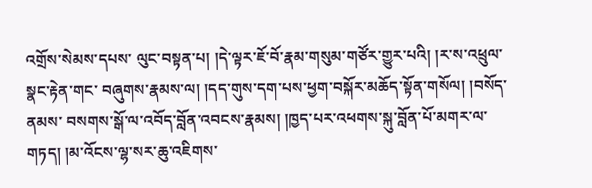འགྲོས་སེམས་དཔས་ ལུང་བསྟན་པ། །དེ་ལྟར་ཇོ་བོ་རྣམ་གསུམ་གཙོར་གྱུར་པའི། །ར་ས་འཕྲུལ་སྣང་རྟེན་གང་ བཞུགས་རྣམས་ལ། །དད་གུས་དག་པས་ཕྱག་བསྐོར་མཆོད་སྟོན་གསོལ། །བསོད་ནམས་ བསགས་སྒོ་ལ་འབོད་བློན་འབངས་རྣམས། །ཁྱད་པར་འཕགས་སྐུ་བློན་པོ་མགར་ལ་གཏད། །མ་འོངས་ལྷ་སར་ཆུ་འཇིགས་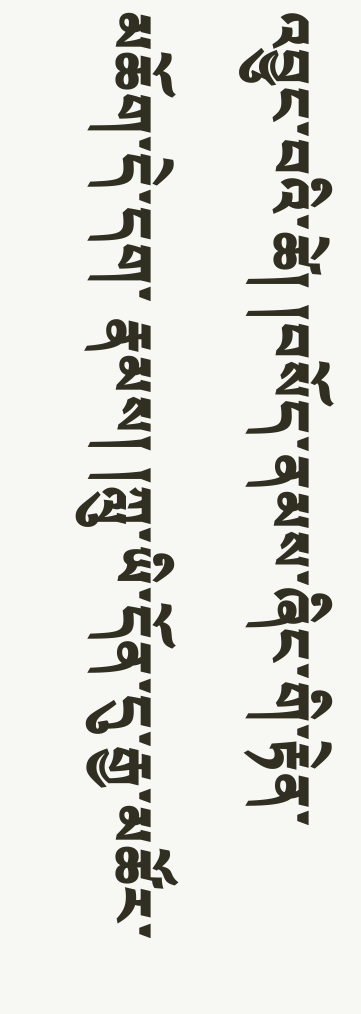འབྱུང་བའི་ཚེ། །བསོད་ནམས་ཞིང་གི་རྟེན་མཆོག་དེ་དག་ རྣམས། །ཀླུ་ཡི་དོན་དུ་རྒྱ་མཚོར་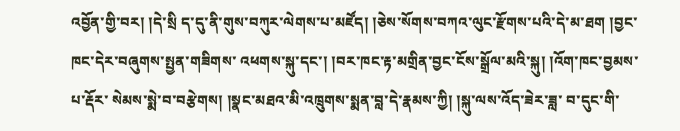འབྱོན་གྱི་བར། །དེ་སྲི ད་དུ་ནི་གུས་བཀུར་ལེགས་པ་མཛོད། །ཅེས་སོགས་བཀའ་ལུང་རྫོགས་པའི་དེ་མ་ཐག །བྱང་ཁང་དེར་བཞུགས་སྤྱན་གཟིགས་ འཕགས་སྐུ་དང་། །བར་ཁང་རྟ་མགྲིན་བྱང་ངོས་སྒྲོལ་མའི་སྐུ། །འོག་ཁང་བྱམས་པ་རྡོར་ སེམས་སྨེ་བ་བརྩེགས། །སྣང་མཐའ་མི་འཁྲུགས་སྨན་བླ་དེ་རྣམས་ཀྱི། །སྐུ་ལས་འོད་ཟེར་ཟླ་ བ་དུང་གི་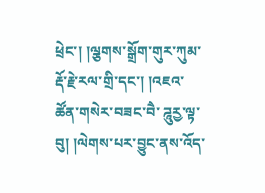ཕྲེང་། །ལྕགས་སྒྲོག་གུར་ཀུམ་རྡོ་རྗེ་རལ་གྲི་དང་། །འཇའ་ཚོན་གསེར་བཟང་བཻ་ ཌཱུརྱ་ལྟ་བུ། །ལེགས་པར་བྱུང་ནས་འོད་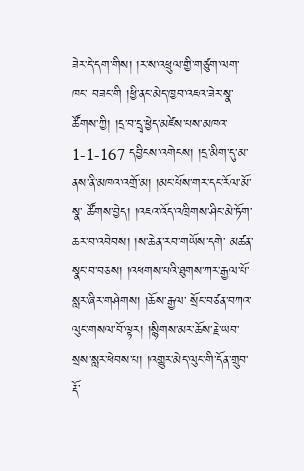ཟེར་དེ་དག་གིས། །ར་ས་འཕྲུལ་གྱི་གཙུག་ལག་ཁང་ བཟང་གི །ཕྱི་ནང་མེད་ཁྱབ་འཇའ་ཟེར་སྣ་ཚོགས་ཀྱི། །དྲ་བ་དྲྭ་ཕྱེད་མཛེས་པས་མཁའ་ 1-1-167 དབྱིངས་འགེངས། །དྲ་མིག་དུ་མ་ནས་ནི་མཁའ་འགྲོ་མ། །མང་པོས་གར་དང་རོལ་མོ་སྣ་ ཚོགས་བྱེད། །འཇའ་འོད་འཁྲིགས་ཤིང་མེ་ཏོག་ཆར་བ་འབེབས། །ས་ཆེན་རབ་གཡོས་དགེ་ མཚན་སྣང་བ་བཅས། །འཕགས་པའི་ཐུགས་ཀར་རྒྱལ་པོ་སླར་ཞིར་གཤེགས། །ཆོས་རྒྱལ་ སྲོང་བཙན་བཀའ་ལུང་གསལ་བོ་ལྟར། །སྙིགས་མར་ཆོས་རྗེ་ཡབ་སྲས་སླར་ཕེབས་པ། །འགྱུར་མེད་ལུང་གི་དོན་གྲུབ་རྡོ་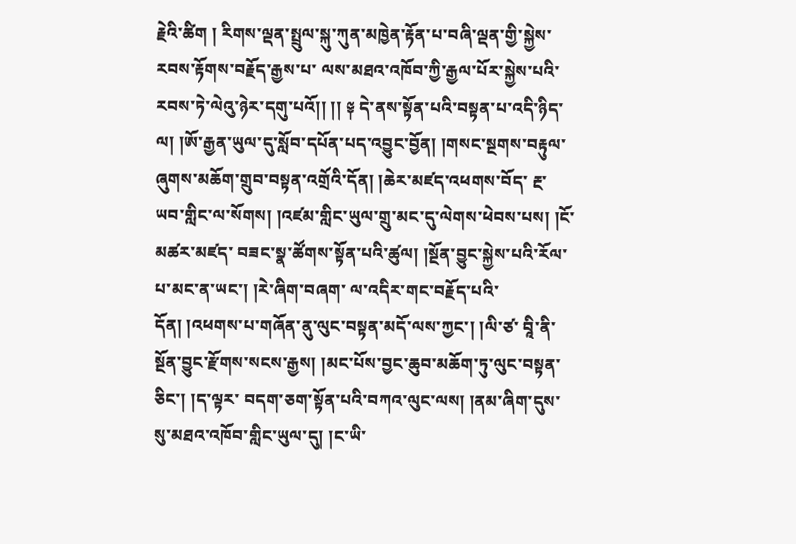རྗེའི་ཚིག ། རིགས་ལྡན་སྤྲུལ་སྐུ་ཀུན་མཁྱེན་རྟོན་པ་བཞི་ལྡན་གྱི་སྐྱེས་རབས་རྟོགས་བརྗོད་རྒྱས་པ་ ལས་མཐའ་འཁོབ་ཀྱི་རྒྱལ་པོར་སྐྱེས་པའི་རབས་ཏེ་ལེའུ་ཉེར་དགུ་པའོ།། །། ༈ དེ་ནས་སྟོན་པའི་བསྟན་པ་འདི་ཉིད་ལ། །ཨོ་རྒྱན་ཡུལ་དུ་སློབ་དཔོན་པད་འབྱུང་བྱོན། །གསང་སྔགས་བརྟུལ་ཞུགས་མཆོག་གྲུབ་བསྟན་འགྲོའི་དོན། །ཆེར་མཛད་འཕགས་བོད་ རྔ་ཡབ་གླིང་ལ་སོགས། །འཛམ་གླིང་ཡུལ་གྲུ་མང་དུ་ལེགས་ཕེབས་པས། །ངོ་མཚར་མཛད་ བཟང་སྣ་ཚོགས་སྟོན་པའི་ཚུལ། །སྔོན་བྱུང་སྐྱེས་པའི་རོལ་པ་མང་ན་ཡང་། །རེ་ཞིག་བཞག་ ལ་འདིར་གང་བརྗོད་པའི་དོན། །འཕགས་པ་གཞོན་ནུ་ལུང་བསྟན་མདོ་ལས་ཀྱང་། །ལི་ཙ་ བཱི་ནི་སྔོན་བྱུང་རྫོགས་སངས་རྒྱས། །མང་པོས་བྱང་ཆུབ་མཆོག་ཏུ་ལུང་བསྟན་ཅིང་། །ད་ལྟར་ བདག་ཅག་སྟོན་པའི་བཀའ་ལུང་ལས། །ནམ་ཞིག་དུས་སུ་མཐའ་འཁོབ་གླིང་ཡུལ་དུ། །ང་ཡི་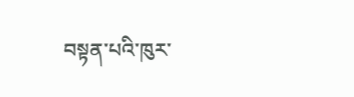བསྟན་པའི་ཁུར་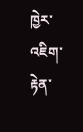ཁྱེར་འཇིག་རྟེན་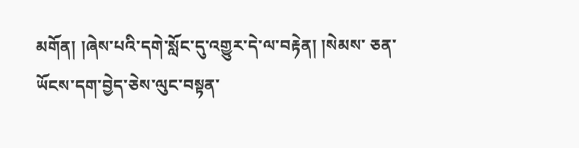མགོན། །ཞེས་པའི་དགེ་སློང་དུ་འགྱུར་དེ་ལ་བརྟེན། །སེམས་ ཅན་ཡོངས་དག་བྱེད་ཅེས་ལུང་བསྟན་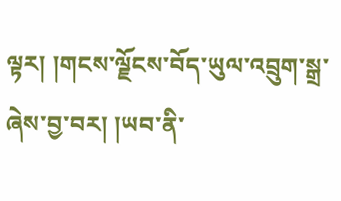ལྟར། །གངས་ལྗོངས་བོད་ཡུལ་འབྲུག་སྒྲ་ཞེས་བྱ་བར། །ཡབ་ནི་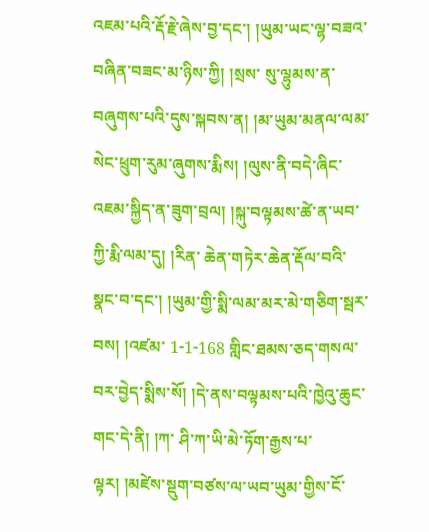འཇམ་པའི་རྡོ་རྗེ་ཞེས་བྱ་དང་། །ཡུམ་ཡང་ལྷ་བཟའ་བཞིན་བཟང་མ་ཉིས་ཀྱི། །སྲས་ སུ་ལྷུམས་ན་བཞུགས་པའི་དུས་སྐབས་ན། །མ་ཡུམ་མནལ་ལམ་སེང་ཕྲུག་རུམ་ཞུགས་རྨིས། །ལུས་ནི་བདེ་ཞིང་འཇམ་སྐྱིད་ན་ཟུག་བྲལ། །སྐུ་བལྟམས་ཚེ་ན་ཡབ་ཀྱི་རྨི་ལམ་དུ། །རིན་ ཆེན་གཏེར་ཆེན་རྡོལ་བའི་སྣང་བ་དང་། །ཡུམ་གྱི་སྨི་ལམ་མར་མེ་གཅིག་སྦར་བས། །འཛམ་ 1-1-168 གླིང་ཐམས་ཅད་གསལ་བར་བྱེད་སྨིས་སོ། །དེ་ནས་བལྟམས་པའི་ཁྱེའུ་ཆུང་གང་དེ་ནི། །ཀ་ ཤི་ཀ་ཡི་མེ་ཏོག་རྒྱས་པ་ལྟར། །མཛེས་སྡུག་བཙས་ལ་ཡབ་ཡུམ་གྱིས་ངོ་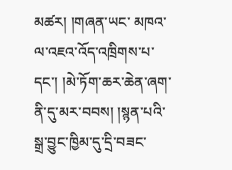མཚར། །གཞན་ཡང་ མཁའ་ལ་འཇའ་འོད་འཁྲིགས་པ་དང་། །མེ་ཏོག་ཆར་ཆེན་ཞག་ནི་དུ་མར་བབས། །སྙན་པའི་ སྒྲ་བྱུང་ཁྱིམ་དུ་དྲི་བཟང་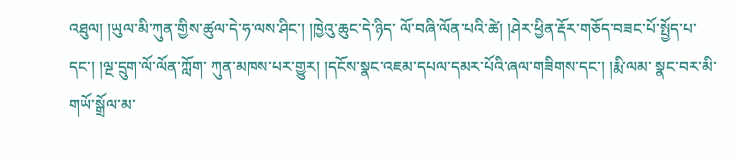འཐུལ། །ཡུལ་མི་ཀུན་གྱིས་ཚུལ་དེ་ཧ་ལས་ཤིང་། །ཁྱེའུ་ཆུང་དེ་ཉིད་ ལོ་བཞི་ལོན་པའི་ཚེ། །ཤེར་ཕྱིན་རྡོར་གཅོད་བཟང་པོ་སྤྱོད་པ་དང་། །ལྔ་དྲུག་ལོ་ལོན་ཀློག་ ཀུན་མཁས་པར་གྱུར། །དངོས་སྣང་འཇམ་དཔལ་དམར་པོའི་ཞལ་གཟིགས་དང་། །རྨི་ལམ་ སྣང་བར་མི་གཡོ་སྒྲོལ་མ་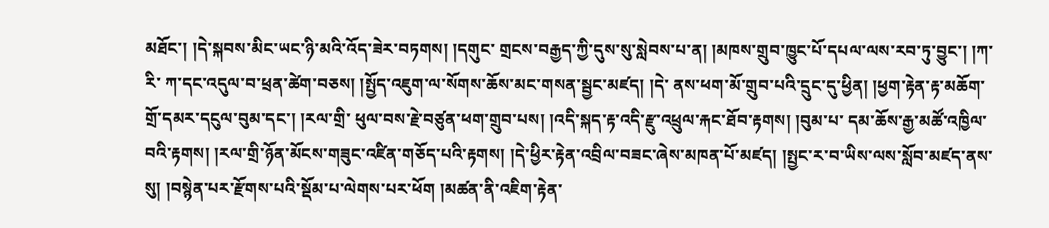མཐོང་། །དེ་སྐབས་མིང་ཡང་ཉི་མའི་འོད་ཟེར་བཏགས། །དགུང་ གྲངས་བརྒྱད་ཀྱི་དུས་སུ་སླེབས་པ་ན། །མཁས་གྲུབ་ཁྱུང་པོ་དཔལ་ལས་རབ་ཏུ་བྱུང་། །ཀ་རི་ ཀ་དང་འདུལ་བ་ཕྲན་ཚེག་བཅས། །སྤྱོད་འཇུག་ལ་སོགས་ཆོས་མང་གསན་སྦྱང་མཛད། །དེ་ ནས་ཕག་མོ་གྲུབ་པའི་དྲུང་དུ་ཕྱིན། །ཕྱག་རྟེན་རྟ་མཆོག་གྲོ་དམར་དངུལ་བུམ་དང་། །རལ་གྲི་ ཕུལ་བས་རྗེ་བཙུན་ཕག་གྲུབ་པས། །འདི་སྐད་རྟ་འདི་རྫུ་འཕྲུལ་རྐང་ཐོབ་རྟགས། །བུམ་པ་ དམ་ཆོས་རྒྱ་མཚོ་འཁྱིལ་བའི་རྟགས། །རལ་གྲི་ཉོན་མོངས་གཟུང་འཛིན་གཅོད་པའི་རྟགས། །དེ་ཕྱིར་རྟེན་འབྲིལ་བཟང་ཞེས་མཁན་པོ་མཛད། །སྤྱང་ར་བ་ཡིས་ལས་སློབ་མཛད་ནས་སུ། །བསྙེན་པར་རྫོགས་པའི་སྡོམ་པ་ལེགས་པར་ཕོག །མཚན་ནི་འཇིག་རྟེན་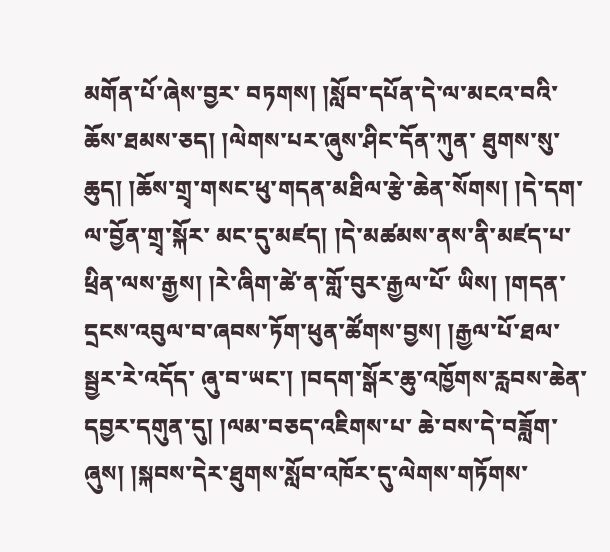མགོན་པོ་ཞེས་བྱར་ བཏགས། །སློབ་དཔོན་དེ་ལ་མངའ་བའི་ཆོས་ཐམས་ཅད། །ལེགས་པར་ཞུས་ཤིང་དོན་ཀུན་ ཐུགས་སུ་ཆུད། །ཆོས་གྲྭ་གསང་ཕུ་གདན་མཐིལ་རྩེ་ཆེན་སོགས། །དེ་དག་ལ་བྱོན་གྲྭ་སྐོར་ མང་དུ་མཛད། །དེ་མཚམས་ནས་ནི་མཛད་པ་ཕྲིན་ལས་རྒྱས། །རེ་ཞིག་ཚེ་ན་གློ་བུར་རྒྱལ་པོ་ ཡིས། །གདན་དྲངས་འབུལ་བ་ཞབས་ཏོག་ཕུན་ཚོགས་བྱས། །རྒྱལ་པོ་ཐལ་སྦྱར་རེ་འདོད་ ཞུ་བ་ཡང་། །བདག་སྒོར་ཆུ་འཁྱོགས་རླབས་ཆེན་དབྱར་དགུན་དུ། །ལམ་བཅད་འཇིགས་པ་ ཆེ་བས་དེ་བཟློག་ཞུས། །སྐབས་དེར་ཐུགས་སློབ་འཁོར་དུ་ལེགས་གཏོགས་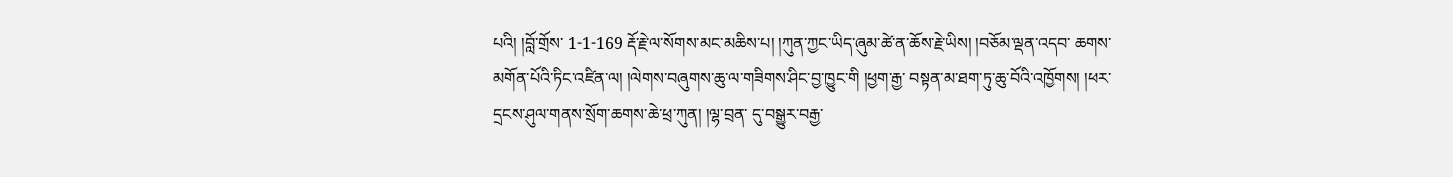པའི། །བློ་གྲོས་ 1-1-169 རྡོ་རྗེ་ལ་སོགས་མང་མཆིས་པ། །ཀུན་ཀྱང་ཡིད་ཞུམ་ཚེ་ན་ཆོས་རྗེ་ཡིས། །བཅོམ་ལྡན་འདབ་ ཆགས་མགོན་པོའི་ཏིང་འཛིན་ལ། །ལེགས་བཞུགས་ཆུ་ལ་གཟིགས་ཤིང་བྱ་ཁྱུང་གི །ཕྱག་རྒྱ་ བསྟན་མ་ཐག་ཏུ་ཆུ་བོའི་འཁྱོགས། །ཕར་དྲངས་ཤུལ་གནས་སྲོག་ཆགས་ཆེ་ཕྲ་ཀུན། །ལྷ་བྲན་ དུ་བསྒྱུར་བརྒྱ་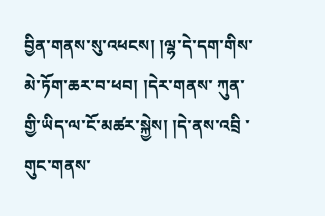བྱིན་གནས་སུ་འཕངས། །ལྷ་དེ་དག་གིས་མེ་ཏོག་ཆར་བ་ཕབ། །དེར་གནས་ ཀུན་གྱི་ཡིད་ལ་ངོ་མཚར་སྐྱེས། །དེ་ནས་འབྲི ་གུང་གནས་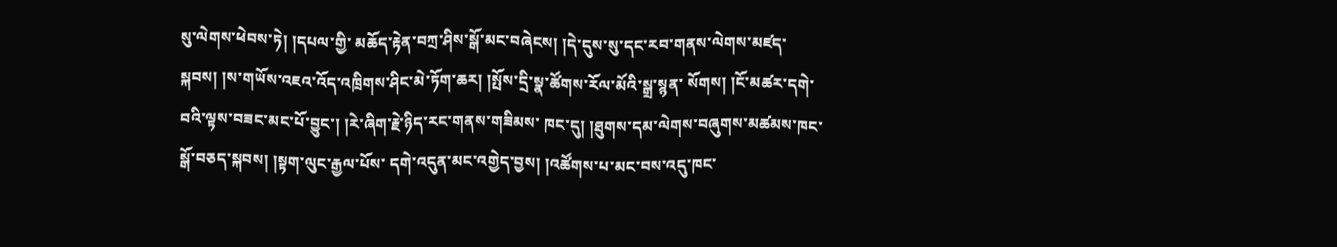སུ་ལེགས་ཕེབས་ཏེ། །དཔལ་གྱི་ མཆོད་རྟེན་བཀྲ་ཤིས་སྒོ་མང་བཞེངས། །དེ་དུས་སུ་དང་རབ་གནས་ལེགས་མཛད་སྐབས། །ས་གཡོས་འཇའ་འོད་འཁྲིགས་ཤིང་མེ་ཏོག་ཆར། །སྤོས་དྲི་སྣ་ཚོགས་རོལ་མོའི་སྒྲ་སྙན་ སོགས། །ངོ་མཚར་དགེ་བའི་ལྟས་བཟང་མང་པོ་བྱུང་། །རེ་ཞིག་རྗེ་ཉིད་རང་གནས་གཟིམས་ ཁང་དུ། །ཐུགས་དམ་ལེགས་བཞུགས་མཚམས་ཁང་སྒོ་བཅད་སྐབས། །སྟག་ལུང་རྒྱལ་པོས་ དགེ་འདུན་མང་འགྱེད་བྱས། །འཚོགས་པ་མང་བས་འདུ་ཁང་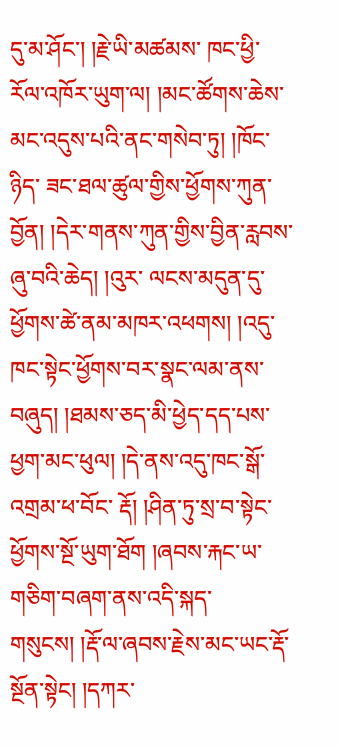དུ་མ་ཤོང་། །རྗེ་ཡི་མཚམས་ ཁང་ཕྱི་རོལ་འཁོར་ཡུག་ལ། །མང་ཚོགས་ཆེས་མང་འདུས་པའི་ནང་གསེབ་ཏུ། །ཁོང་ཉིད་ ཟང་ཐལ་ཚུལ་གྱིས་ཕྱོགས་ཀུན་བྱོན། །དེར་གནས་ཀུན་གྱིས་བྱིན་རླབས་ཞུ་བའི་ཆེད། །འུར་ ལངས་མདུན་དུ་ཕྱོགས་ཚེ་ནམ་མཁར་འཕགས། །འདུ་ཁང་སྟེང་ཕྱོགས་བར་སྣང་ལམ་ནས་ བཞུད། །ཐམས་ཅད་མི་ཕྱེད་དད་པས་ཕྱག་མང་ཕུལ། །དེ་ནས་འདུ་ཁང་སྒོ་འགྲམ་ཕ་བོང་ རྡོ། །ཤིན་ཏུ་སྲ་བ་སྟེང་ཕྱོགས་སྔོ་ཡུག་ཐོག །ཞབས་རྐང་ཡ་གཅིག་བཞག་ནས་འདི་སྐད་ གསུངས། །རྡོ་ལ་ཞབས་རྗེས་མང་ཡང་རྡོ་སྔོན་སྟེང། །དཀར་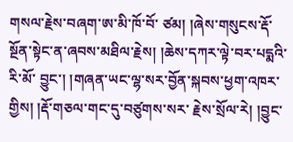གསལ་རྗེས་བཞག་ཨ་མི་ཁོ་བོ་ ཙམ། །ཞེས་གསུངས་རྡོ་སྔོན་སྟེང་ན་ཞབས་མཐིལ་རྗེས། །ཆེས་དཀར་ལྟེ་བར་པདྨའི་རི་མོ་ བྱུང་། །གཞན་ཡང་ལྷ་སར་བྱོན་སྐབས་ཕྱག་འཁར་གྱིས། །རྡོ་གཅལ་གང་དུ་བཙུགས་སར་ རྗེས་སྲོལ་རེ། །བྱུང་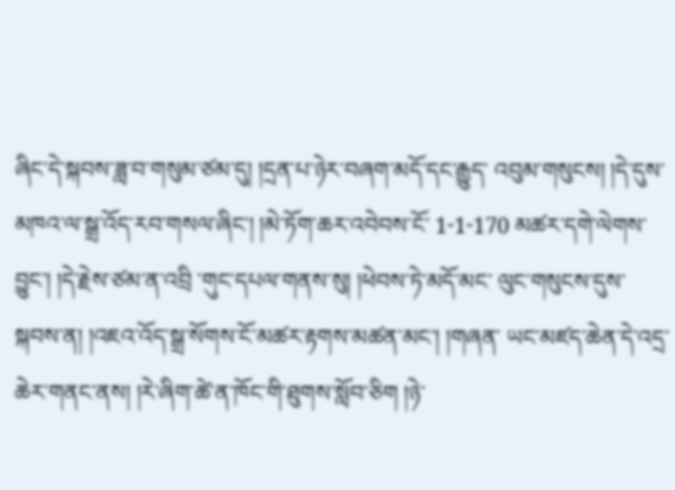ཞིང་དེ་སྐབས་ཟླ་བ་གསུམ་ཙམ་དུ། །དྲན་པ་ཉེར་བཞག་མདོ་དང་རྒྱུད་ འབུམ་གསུངས། །དེ་དུས་མཁའ་ལ་སྒྲ་འོད་རབ་གསལ་ཞིང་། །མེ་ཏོག་ཆར་འབེབས་ངོ་ 1-1-170 མཚར་དགེ་ལེགས་བྱུང་། །དེ་རྗེས་ཙམ་ན་འབྲི ་གུང་དཔལ་གནས་སུ། །ཕེབས་ཏེ་མདོ་མང་ ལུང་གསུངས་དུས་སྐབས་ན། །འཇའ་འོད་སྒྲ་སོགས་ངོ་མཚར་རྟགས་མཚན་མང་། །གཞན་ ཡང་མཛད་ཆེན་དེ་འདྲ་ཆེར་གནང་ནས། །རེ་ཞིག་ཚེ་ན་ཁོང་གི་ཐུགས་སློབ་ཅིག །ཉེ་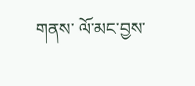གནས་ ལོ་མང་བྱས་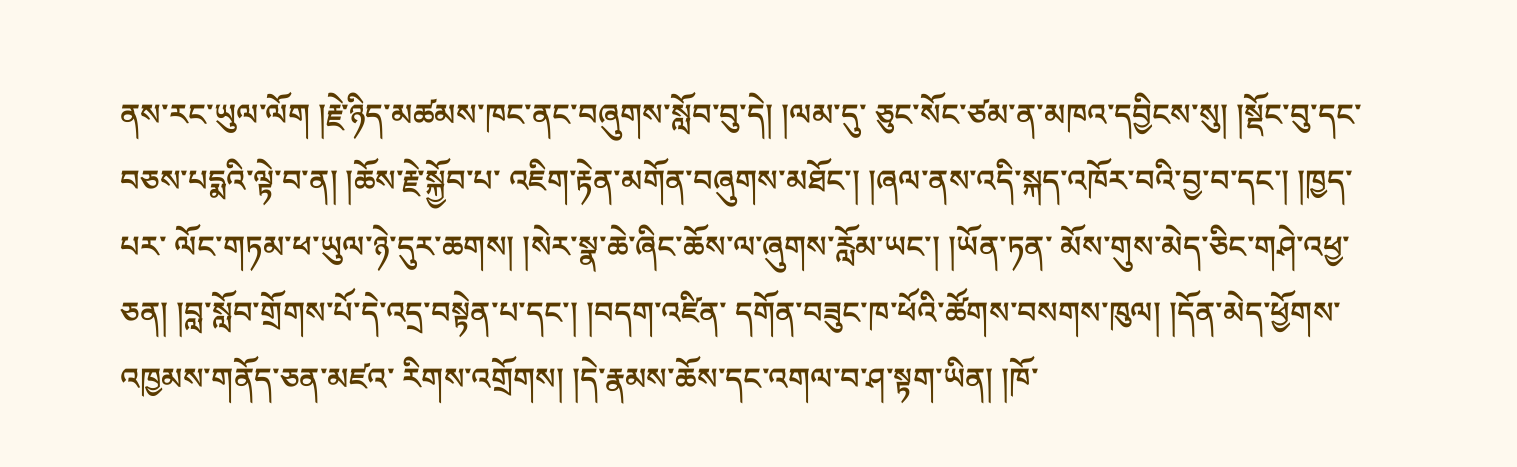ནས་རང་ཡུལ་ལོག །རྗེ་ཉིད་མཚམས་ཁང་ནང་བཞུགས་སློབ་བུ་དེ། །ལམ་དུ་ ཅུང་སོང་ཙམ་ན་མཁའ་དབྱིངས་སུ། །སྡོང་བུ་དང་བཅས་པདྨའི་ལྟེ་བ་ན། །ཆོས་རྗེ་སྐྱོབ་པ་ འཇིག་རྟེན་མགོན་བཞུགས་མཐོང་། །ཞལ་ནས་འདི་སྐད་འཁོར་བའི་བྱ་བ་དང་། །ཁྱད་པར་ ལོང་གཏམ་ཕ་ཡུལ་ཉེ་དུར་ཆགས། །སེར་སྣ་ཆེ་ཞིང་ཆོས་ལ་ཞུགས་རློམ་ཡང་། །ཡོན་ཏན་ མོས་གུས་མེད་ཅིང་གཤེ་འཕྱ་ཅན། །བླ་སློབ་གྲོགས་པོ་དེ་འདྲ་བསྟེན་པ་དང་། །བདག་འཛིན་ དགོན་བཟུང་ཁ་ཕོའི་ཚོགས་བསགས་ཁུལ། །དོན་མེད་ཕྱོགས་འཁྱམས་གནོད་ཅན་མཛའ་ རིགས་འགྲོགས། །དེ་རྣམས་ཆོས་དང་འགལ་བ་ཤ་སྟག་ཡིན། །ཁོ་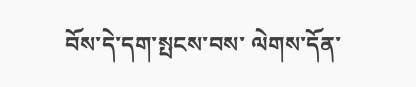བོས་དེ་དག་སྤངས་བས་ ལེགས་དོན་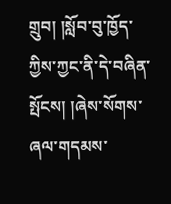གྲུབ། །སློབ་བུ་ཁྱོད་ཀྱིས་ཀྱང་ནི་དེ་བཞིན་སྤོངས། །ཞེས་སོགས་ཞལ་གདམས་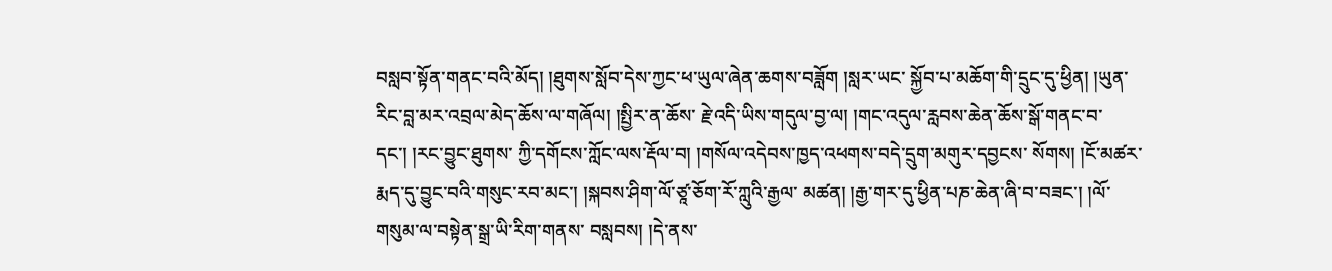བསླབ་སྟོན་གནང་བའི་མོད། །ཐུགས་སློབ་དེས་ཀྱང་ཕ་ཡུལ་ཞེན་ཆགས་བཟློག །སླར་ཡང་ སྐྱོབ་པ་མཆོག་གི་དྲུང་དུ་ཕྱིན། །ཡུན་རིང་བླ་མར་འབྲལ་མེད་ཆོས་ལ་གཞོལ། །སྤྱིར་ན་ཆོས་ རྗེ་འདི་ཡིས་གདུལ་བྱ་ལ། །གང་འདུལ་རླབས་ཆེན་ཆོས་སྒོ་གནང་བ་དང་། །རང་བྱུང་ཐུགས་ ཀྱི་དགོངས་ཀློང་ལས་རྡོལ་བ། །གསོལ་འདེབས་ཁྱད་འཕགས་བདེ་དྲུག་མགུར་དབྱངས་ སོགས། །ངོ་མཚར་རྨད་དུ་བྱུང་བའི་གསུང་རབ་མང་། །སྐབས་ཤིག་ལོ་ཙཱ་ཅོག་རོ་ཀླུའི་རྒྱལ་ མཚན། །རྒྱ་གར་དུ་ཕྱིན་པཎ་ཆེན་ཞི་བ་བཟང་། །ལོ་གསུམ་ལ་བསྟེན་སྒྲ་ཡི་རིག་གནས་ བསླབས། །དེ་ནས་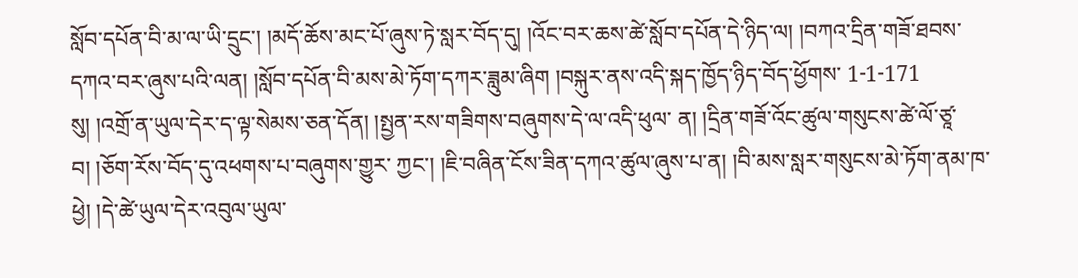སློབ་དཔོན་བི་མ་ལ་ཡི་དྲུང་། །མདོ་ཆོས་མང་པོ་ཞུས་ཏེ་སླར་བོད་དུ། །འོང་བར་ཆས་ཚེ་སློབ་དཔོན་དེ་ཉིད་ལ། །བཀའ་དྲིན་གཟོ་ཐབས་དཀའ་བར་ཞུས་པའི་ལན། །སློབ་དཔོན་བི་མས་མེ་ཏོག་དཀར་ཟླུམ་ཞིག །བསྐུར་ནས་འདི་སྐད་ཁྱོད་ཉིད་བོད་ཕྱོགས་ 1-1-171 སུ། །འགྲོ་ན་ཡུལ་དེར་ད་ལྟ་སེམས་ཅན་དོན། །སྤྱན་རས་གཟིགས་བཞུགས་དེ་ལ་འདི་ཕུལ་ ན། །དྲིན་གཟོ་འོང་ཚུལ་གསུངས་ཚེ་ལོ་ཙཱ་བ། །ཅོག་རོས་བོད་དུ་འཕགས་པ་བཞུགས་གྱུར་ ཀྱང་། །ཇི་བཞིན་ངོས་ཟིན་དཀའ་ཚུལ་ཞུས་པ་ན། །བི་མས་སླར་གསུངས་མེ་ཏོག་ནམ་ཁ་ཕྱེ། །དེ་ཚེ་ཡུལ་དེར་འབུལ་ཡུལ་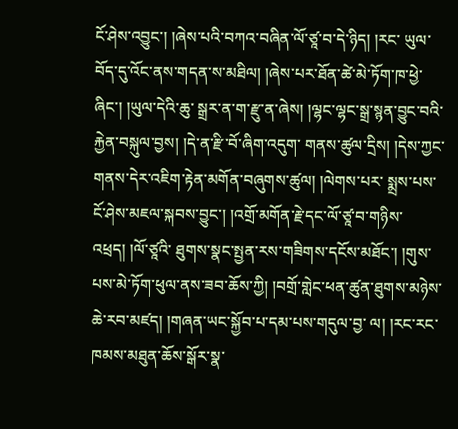ངོ་ཤེས་འབྱུང་། །ཞེས་པའི་བཀའ་བཞིན་ལོ་ཙཱ་བ་དེ་ཉིད། །རང་ ཡུལ་བོད་དུ་འོང་ནས་གདན་ས་མཐིལ། །ཞེས་པར་ཐོན་ཚེ་མེ་ཏོག་ཁ་ཕྱེ་ཞིང་། །ཡུལ་དེའི་ཆུ་ སྒྲར་ན་ག་རྫུ་ན་ཞེས། །ལྷང་ལྷང་སྒྲ་སྙན་བྱུང་བའི་རྐྱེན་བསྐུལ་བྱས། །དེ་ན་རྫི་བོ་ཞིག་འདུག་ གནས་ཚུལ་དྲིས། །དེས་ཀྱང་གནས་དེར་འཇིག་རྟེན་མགོན་བཞུགས་ཚུལ། །ལེགས་པར་ སྨྲས་པས་ངོ་ཤེས་མཇལ་སྐབས་བྱུང་། །འགྲོ་མགོན་རྗེ་དང་ལོ་ཙཱ་བ་གཉིས་འཕྲད། །ལོ་ཙཱའི་ ཐུགས་སྣང་སྤྱན་རས་གཟིགས་དངོས་མཐོང་། །གུས་པས་མེ་ཏོག་ཕུལ་ནས་ཟབ་ཆོས་ཀྱི། །བགྲོ་གླེང་ཕན་ཚུན་ཐུགས་མཉེས་ཆེ་རབ་མཛད། །གཞན་ཡང་སྐྱོབ་པ་དམ་པས་གདུལ་བྱ་ ལ། །རང་རང་ཁམས་མཐུན་ཆོས་སྒོར་སྣ་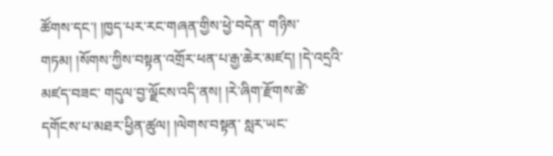ཚོགས་དང་། །ཁྱད་པར་རང་གཞན་གྱིས་ཕྱེ་བདེན་ གཉིས་གཏམ། །སོགས་ཀྱིས་བསྟན་འགྲོར་ཕན་པ་རྒྱ་ཆེར་མཛད། །དེ་འདྲའི་མཛད་བཟང་ གདུལ་བྱ་ལྗོངས་འདི་ནས། །རེ་ཞིག་རྫོགས་ཚེ་དགོངས་པ་མཐར་ཕྱིན་ཚུལ། །ལེགས་བསྟན་ སླར་ཡང་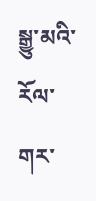སྒྱུ་མའི་རོལ་གར་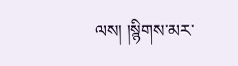ལས། །སྙིགས་མར་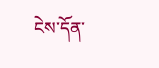ངེས་དོན་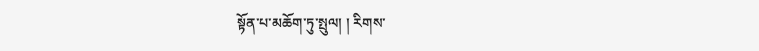སྟོན་པ་མཆོག་ཏུ་སྤུལ། ། རིགས་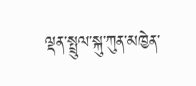ལྡན་སྤྲུལ་སྐུ་ཀུན་མཁྱེན་